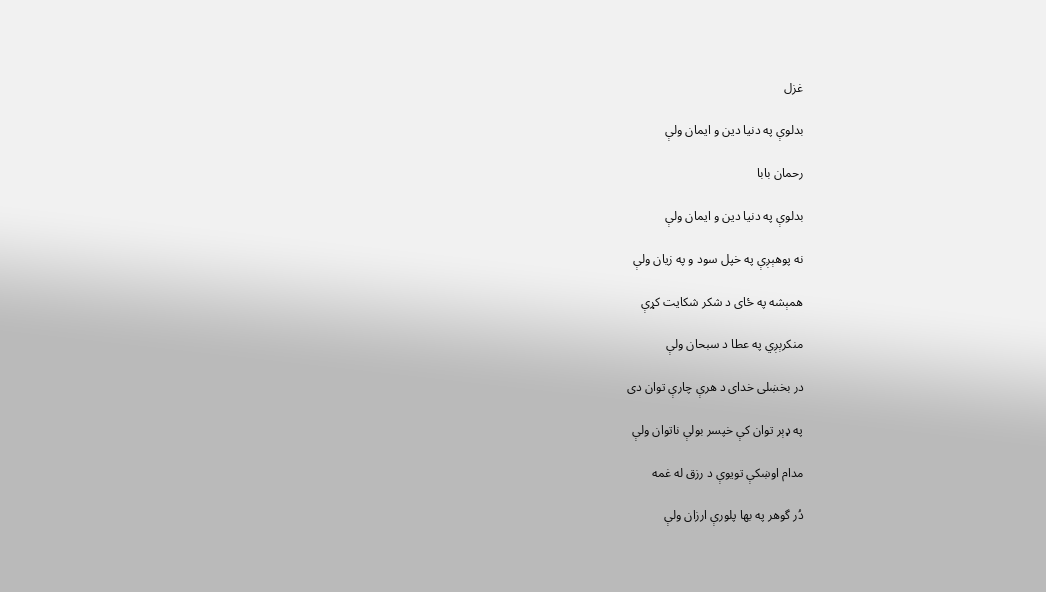غزل

بدلوې په دنيا دين و ايمان ولې

رحمان بابا

بدلوې په دنيا دين و ايمان ولې

نه پوهېږې په خپل سود و په زيان ولې

همېشه په ځای د شکر شکايت کړې

منکرېږي په عطا د سبحان ولې

در بخښلی خدای د هرې چارې توان دی

په ډېر توان کې خپسر بولې ناتوان ولې

مدام اوښکې تويوې د رزق له غمه

دُر گوهر په بها پلورې ارزان ولې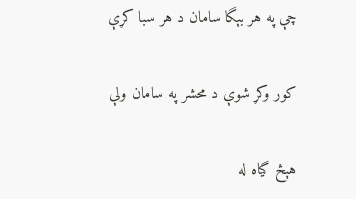چې په هر بېگا سامان د هر سبا کړې

کور وکړ شوې د محشر په سامان ولې

هېڅ گياه له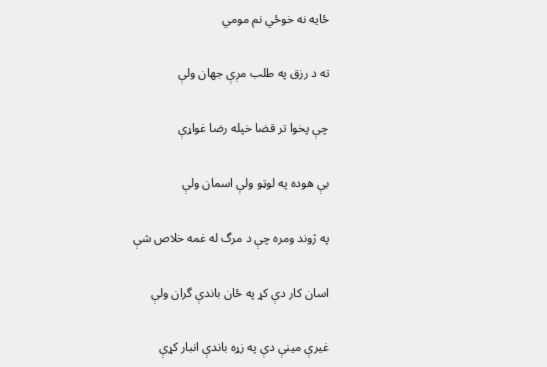ځايه نه خوځي نم مومي

ته د رزق په طلب مږې جهان ولې

چې پخوا تر قضا خپله رضا غواړې

بې هوده په لوټو ولې اسمان ولې

په ژوند ومره چې د مرگ له غمه خلاص شې

اسان کار دې کړ په ځان باندې گران ولې

غيرې مينې دې په زړه باندې انبار کړې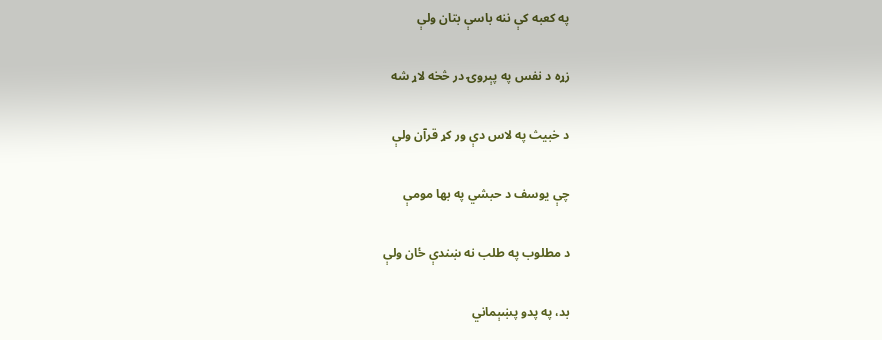په کعبه کې ننه باسې بتان ولې

زړه د نفس په پېروۍ در څخه لاړ شه

د خبيث په لاس دې ور کړ قرآن ولې

چې يوسف د حبشي په بها مومې

د مطلوب په طلب نه ښندې ځان ولې

بد، په پدو پښېماني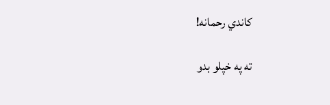کاندي رحمانه!

ته په خپلو بدو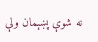نه شوې پښېمان ولې